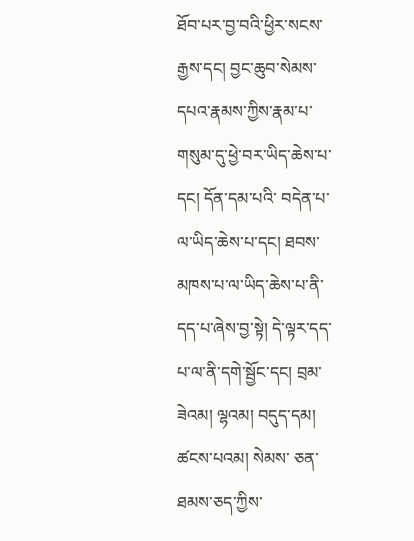ཐོབ་པར་བྱ་བའི་ཕྱིར་སངས་རྒྱས་དང། བྱང་ཆུབ་སེམས་དཔའ་རྣམས་ཀྱིས་རྣམ་པ་གསུམ་དུ་ཕྱེ་བར་ཡིད་ཆེས་པ་དང། དོན་དམ་པའི་ བདེན་པ་ལ་ཡིད་ཆེས་པ་དང། ཐབས་མཁས་པ་ལ་ཡིད་ཆེས་པ་ནི་དད་པ་ཞེས་བྱ་སྟེ། དེ་ལྟར་དད་པ་ལ་ནི་དགེ་སྦྱོང་དང། བྲམ་ཟེའམ། ལྷའམ། བདུད་དམ། ཚངས་པའམ། སེམས་ ཅན་ཐམས་ཅད་ཀྱིས་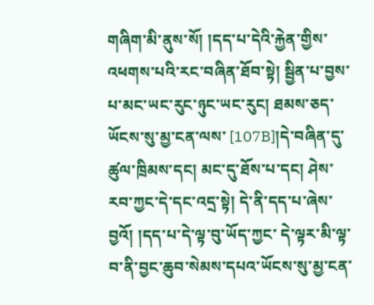གཞིག་མི་ནུས་སོ། །དད་པ་དེའི་རྐྱེན་གྱིས་འཕགས་པའི་རང་བཞིན་ཐོབ་སྟེ། སྦྱིན་པ་བྱས་པ་མང་ཡང་རུང་ཉུང་ཡང་རུང། ཐམས་ཅད་ཡོངས་སུ་མྱ་ངན་ལས་ [107B]།དེ་བཞིན་དུ་ཚུལ་ཁྲིམས་དང། མང་དུ་ཐོས་པ་དང། ཤེས་རབ་ཀྱང་དེ་དང་འདྲ་སྟེ། དེ་ནི་དད་པ་ཞེས་བྱའོ། །དད་པ་དེ་ལྟ་བུ་ཡོད་ཀྱང་ དེ་ལྟར་མི་ལྟ་བ་ནི་བྱང་ཆུབ་སེམས་དཔའ་ཡོངས་སུ་མྱ་ངན་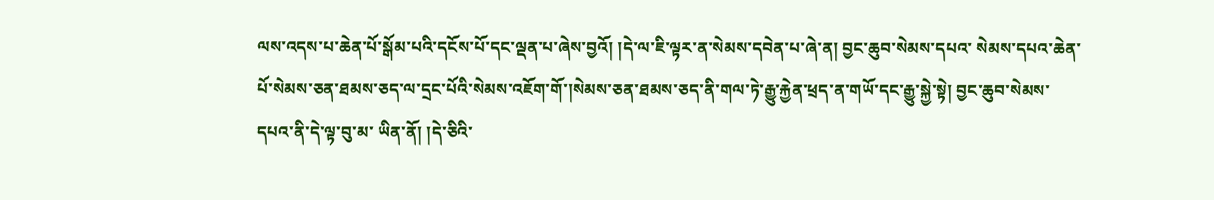ལས་འདས་པ་ཆེན་པོ་སྒོམ་པའི་དངོས་པོ་དང་ལྡན་པ་ཞེས་བྱའོ། །དེ་ལ་ཇི་ལྟར་ན་སེམས་དབེན་པ་ཞེ་ན། བྱང་ཆུབ་སེམས་དཔའ་ སེམས་དཔའ་ཆེན་པོ་སེམས་ཅན་ཐམས་ཅད་ལ་དྲང་པོའི་སེམས་འཇོག་གོ་།སེམས་ཅན་ཐམས་ཅད་ནི་གལ་ཏེ་རྒྱུ་རྐྱེན་ཕྲད་ན་གཡོ་དང་རྒྱུ་སྐྱེ་སྟེ། བྱང་ཆུབ་སེམས་དཔའ་ནི་དེ་ལྟ་བུ་མ་ ཡིན་ནོ། །དེ་ཅིའི་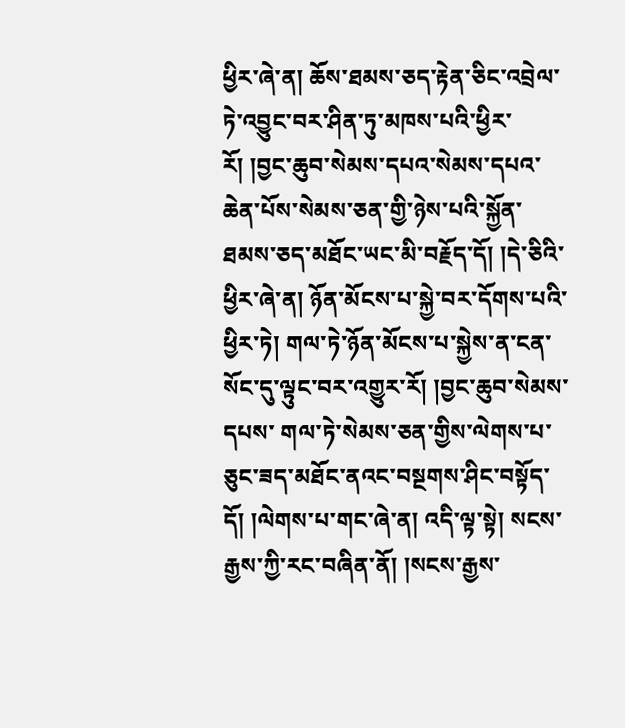ཕྱིར་ཞེ་ན། ཆོས་ཐམས་ཅད་རྟེན་ཅིང་འབྲེལ་ཏེ་འབྱུང་བར་ཤིན་ཏུ་མཁས་པའི་ཕྱིར་རོ། །བྱང་ཆུབ་སེམས་དཔའ་སེམས་དཔའ་ཆེན་པོས་སེམས་ཅན་གྱི་ཉེས་པའི་སྐྱོན་ ཐམས་ཅད་མཐོང་ཡང་མི་བརྗོད་དོ། །དེ་ཅིའི་ཕྱིར་ཞེ་ན། ཉོན་མོངས་པ་སྐྱེ་བར་དོགས་པའི་ཕྱིར་ཏེ། གལ་ཏེ་ཉོན་མོངས་པ་སྐྱེས་ན་ངན་སོང་དུ་ལྟུང་བར་འགྱུར་རོ། །བྱང་ཆུབ་སེམས་དཔས་ གལ་ཏེ་སེམས་ཅན་གྱིས་ལེགས་པ་ཅུང་ཟད་མཐོང་ནའང་བསྔགས་ཤིང་བསྟོད་དོ། །ལེགས་པ་གང་ཞེ་ན། འདི་ལྟ་སྟེ། སངས་རྒྱས་ཀྱི་རང་བཞིན་ནོ། །སངས་རྒྱས་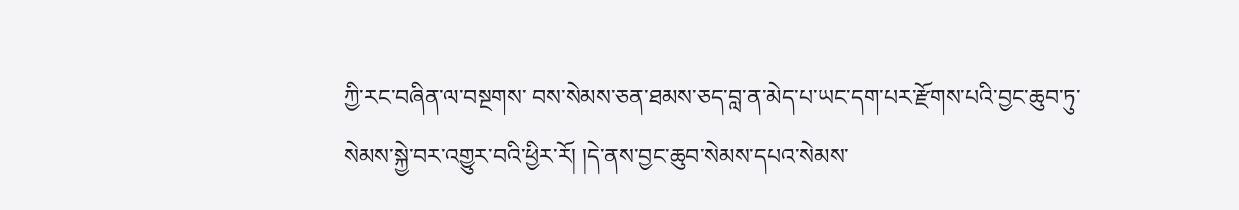ཀྱི་རང་བཞིན་ལ་བསྔགས་ བས་སེམས་ཅན་ཐམས་ཅད་བླ་ན་མེད་པ་ཡང་དག་པར་རྫོགས་པའི་བྱང་ཆུབ་ཏུ་སེམས་སྐྱེ་བར་འགྱུར་བའི་ཕྱིར་རོ། །དེ་ནས་བྱང་ཆུབ་སེམས་དཔའ་སེམས་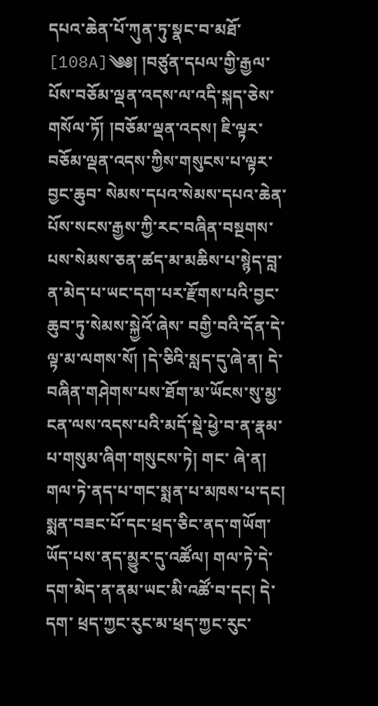དཔའ་ཆེན་པོ་ཀུན་ཏུ་སྣང་བ་མཐོ་ [108A]༄༅། །བཙུན་དཔལ་གྱི་རྒྱལ་པོས་བཅོམ་ལྡན་འདས་ལ་འདི་སྐད་ཅེས་གསོལ་ཏོ། །བཅོམ་ལྡན་འདས། ཇི་ལྟར་བཅོམ་ལྡན་འདས་ཀྱིས་གསུངས་པ་ལྟར་བྱང་ཆུབ་ སེམས་དཔའ་སེམས་དཔའ་ཆེན་པོས་སངས་རྒྱས་ཀྱི་རང་བཞིན་བསྔགས་པས་སེམས་ཅན་ཚད་མ་མཆིས་པ་སྙེད་བླ་ན་མེད་པ་ཡང་དག་པར་རྫོགས་པའི་བྱང་ཆུབ་ཏུ་སེམས་སྐྱེའོ་ཞེས་ བགྱི་བའི་དོན་དེ་ལྟ་མ་ལགས་སོ། །དེ་ཅིའི་སླད་དུ་ཞེ་ན། དེ་བཞིན་གཤེགས་པས་ཐོག་མ་ཡོངས་སུ་མྱ་ངན་ལས་འདས་པའི་མདོ་སྡེ་ཕྱེ་བ་ན་རྣམ་པ་གསུམ་ཞིག་གསུངས་ཏེ། གང་ ཞེ་ན། གལ་ཏེ་ནད་པ་གང་སྨན་པ་མཁས་པ་དང། སྨན་བཟང་པོ་དང་ཕྲད་ཅིང་ནད་གཡོག་ཡོད་པས་ནད་མྱུར་དུ་འཚོལ། གལ་ཏེ་དེ་དག་མེད་ན་ནམ་ཡང་མི་འཚོ་བ་དང། དེ་དག་ ཕྲད་ཀྱང་རུང་མ་ཕྲད་ཀྱང་རུང་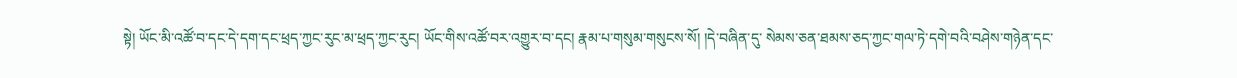སྟེ། ཡོང་མི་འཚོ་བ་དང་དེ་དག་དང་ཕྲད་ཀྱང་རུང་མ་ཕྲད་ཀྱང་རུང། ཡོང་གིས་འཚོ་བར་འགྱུར་བ་དང། རྣམ་པ་གསུམ་གསུངས་སོ། །དེ་བཞིན་དུ་ སེམས་ཅན་ཐམས་ཅད་ཀྱང་གལ་ཏེ་དགེ་བའི་བཤེས་གཉེན་དང་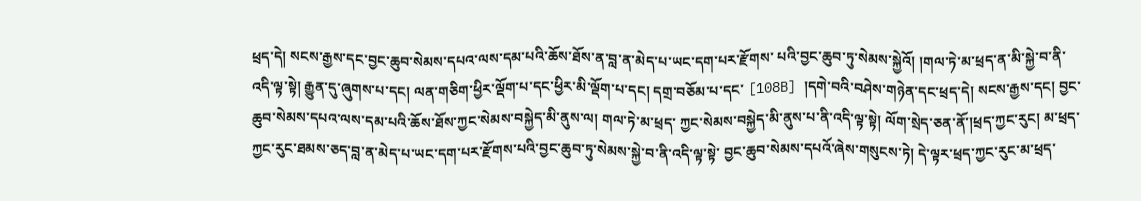ཕྲད་དེ། སངས་རྒྱས་དང་བྱང་ཆུབ་སེམས་དཔའ་ལས་དམ་པའི་ཆོས་ཐོས་ན་བླ་ན་མེད་པ་ཡང་དག་པར་རྫོགས་ པའི་བྱང་ཆུབ་ཏུ་སེམས་སྐྱེའོ། །གལ་ཏེ་མ་ཕྲད་ན་མི་སྐྱེ་བ་ནི་འདི་ལྟ་སྟེ། རྒྱུན་དུ་ཞུགས་པ་དང། ལན་གཅིག་ཕྱིར་ལྡོག་པ་དང་ཕྱིར་མི་ལྡོག་པ་དང། དགྲ་བཅོམ་པ་དང་ [108B] །དགེ་བའི་བཤེས་གཉེན་དང་ཕྲད་དེ། སངས་རྒྱས་དང། བྱང་ཆུབ་སེམས་དཔའ་ལས་དམ་པའི་ཆོས་ཐོས་ཀྱང་སེམས་བསྐྱེད་མི་ནུས་ལ། གལ་ཏེ་མ་ཕྲད་ ཀྱང་སེམས་བསྐྱེད་མི་ནུས་པ་ནི་འདི་ལྟ་སྟེ། ལོག་སྲེད་ཅན་ནོ་།ཕྲད་ཀྱང་རུང། མ་ཕྲད་ཀྱང་རུང་ཐམས་ཅད་བླ་ན་མེད་པ་ཡང་དག་པར་རྫོགས་པའི་བྱང་ཆུབ་ཏུ་སེམས་སྐྱེ་བ་ནི་འདི་ལྟ་སྟེ་ བྱང་ཆུབ་སེམས་དཔའོ་ཞེས་གསུངས་ཏེ། དེ་ལྟར་ཕྲད་ཀྱང་རུང་མ་ཕྲད་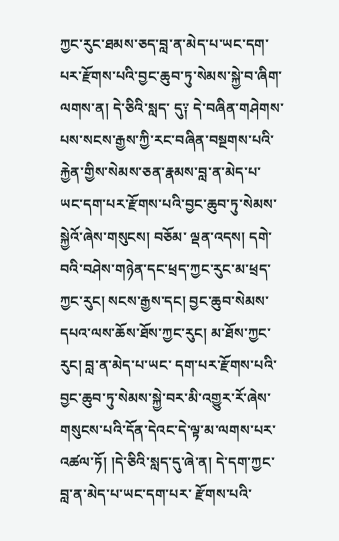ཀྱང་རུང་ཐམས་ཅད་བླ་ན་མེད་པ་ཡང་དག་པར་རྫོགས་པའི་བྱང་ཆུབ་ཏུ་སེམས་སྐྱེ་བ་ཞིག་ལགས་ན། དེ་ཅིའི་སླད་ དུ༑ དེ་བཞིན་གཤེགས་པས་སངས་རྒྱས་ཀྱི་རང་བཞིན་བསྔགས་པའི་རྐྱེན་གྱིས་སེམས་ཅན་རྣམས་བླ་ན་མེད་པ་ཡང་དག་པར་རྫོགས་པའི་བྱང་ཆུབ་ཏུ་སེམས་སྐྱེའོ་ཞེས་གསུངས། བཅོམ་ ལྡན་འདས། དགེ་བའི་བཤེས་གཉེན་དང་ཕྲད་ཀྱང་རུང་མ་ཕྲད་ཀྱང་རུང། སངས་རྒྱས་དང། བྱང་ཆུབ་སེམས་དཔའ་ལས་ཆོས་ཐོས་ཀྱང་རུང། མ་ཐོས་ཀྱང་རུང། བླ་ན་མེད་པ་ཡང་ དག་པར་རྫོགས་པའི་བྱང་ཆུབ་ཏུ་སེམས་སྐྱེ་བར་མི་འགྱུར་རོ་ཞེས་གསུངས་པའི་དོན་དེའང་དེ་ལྟ་མ་ལགས་པར་འཚལ་ཏོ། །དེ་ཅིའི་སླད་དུ་ཞེ་ན། དེ་དག་ཀྱང་བླ་ན་མེད་པ་ཡང་དག་པར་ རྫོགས་པའི་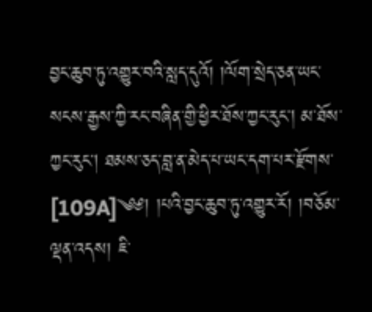བྱང་ཆུབ་ཏུ་འགྱུར་བའི་སླད་དུའོ། །ལོག་སྲེད་ཅན་ཡང་སངས་རྒྱས་ཀྱི་རང་བཞིན་གྱི་ཕྱིར་ཐོས་ཀྱང་རུང། མ་ཐོས་ཀྱང་རུང། ཐམས་ཅད་བླ་ན་མེད་པ་ཡང་དག་པར་རྫོགས་ [109A]༄༅། །པའི་བྱང་ཆུབ་ཏུ་འགྱུར་རོ། །བཅོམ་ལྡན་འདས། ཇི་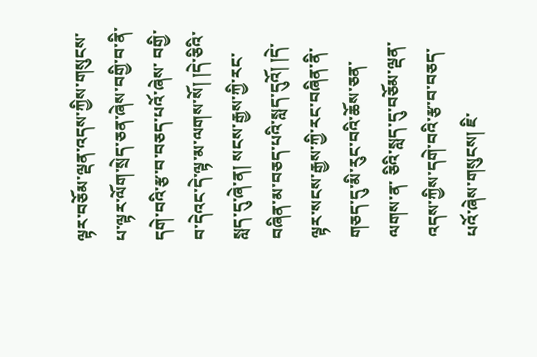ལྟར་བཅོམ་ལྡན་འདས་ཀྱིས་གསུངས་པ་ལྟར་ལོག་སྲེད་ཅན་ཞེས་བགྱི་བ་ནི་དགེ་བའི་རྩ་བ་བཅད་པའོ་ཞེས་ བགྱི་བ་དེའང་དེ་ལྟ་མ་ལགས་སོ། །དེ་ཅིའི་སླད་དུ་ཞེ་ན། སངས་རྒྱས་ཀྱི་རང་བཞིན་མ་བཅད་པའི་སླད་དུའོ། །དེ་ལྟར་སངས་རྒྱས་ཀྱི་རང་བཞིན་ནི་གཅད་དུ་མི་རུང་བའི་ཆོས་ཅན་ལགས་ན་ ཅིའི་སླད་དུ་བཅོམ་ལྡན་འདས་ཀྱིས་དགེ་བའི་རྩ་བ་བཅད་པའོ་ཞེས་གསུངས། ཇི་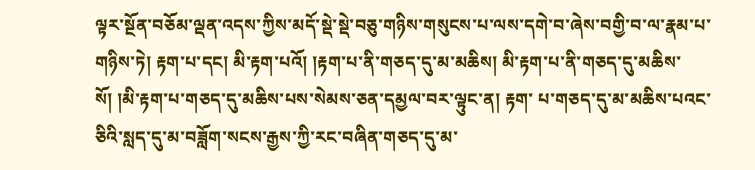ལྟར་སྔོན་བཅོམ་ལྡན་འདས་ཀྱིས་མདོ་སྡེ་སྡེ་བཅུ་གཉིས་གསུངས་པ་ལས་དགེ་བ་ཞེས་བགྱི་བ་ལ་རྣམ་པ་ གཉིས་ཏེ། རྟག་པ་དང། མི་རྟག་པའོ། །རྟག་པ་ནི་གཅད་དུ་མ་མཆིས། མི་རྟག་པ་ནི་གཅད་དུ་མཆིས་སོ། །མི་རྟག་པ་གཅད་དུ་མཆིས་པས་སེམས་ཅན་དམྱལ་བར་ལྟུང་ན། རྟག་ པ་གཅད་དུ་མ་མཆིས་པའང་ཅིའི་སླད་དུ་མ་བཟློག་སངས་རྒྱས་ཀྱི་རང་བཞིན་གཅད་དུ་མ་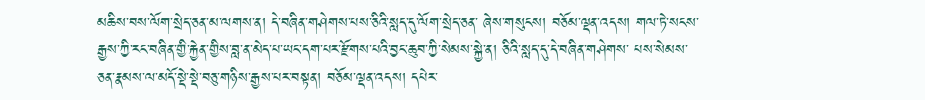མཆིས་བས་ལོག་སྲེད་ཅན་མ་ལགས་ན། དེ་བཞིན་གཤེགས་པས་ཅིའི་སླད་དུ་ལོག་སྲེད་ཅན་ ཞེས་གསུངས། བཅོམ་ལྡན་འདས། གལ་ཏེ་སངས་རྒྱས་ཀྱི་རང་བཞིན་གྱི་རྐྱེན་གྱིས་བླ་ན་མེད་པ་ཡང་དག་པར་རྫོགས་པའི་བྱང་ཆུབ་ཀྱི་སེམས་སྐྱེ་ན། ཅིའི་སླད་དུ་དེ་བཞིན་གཤེགས་ པས་སེམས་ཅན་རྣམས་ལ་མདོ་སྡེ་སྡེ་བཅུ་གཉིས་རྒྱས་པར་བསྟན། བཅོམ་ལྡན་འདས། དཔེར་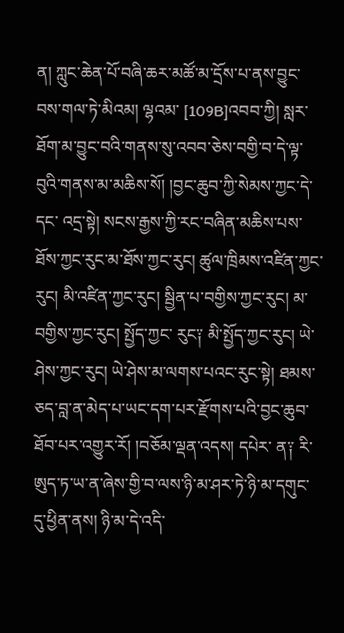ན། ཀླུང་ཆེན་པོ་བཞི་ཆར་མཚོ་མ་དྲོས་པ་ནས་བྱུང་བས་གལ་ཏེ་མིའམ། ལྷའམ་ [109B]འབབ་ཀྱི། སླར་ཐོག་མ་བྱུང་བའི་གནས་སུ་འབབ་ཅེས་བགྱི་བ་དེ་ལྟ་བུའི་གནས་མ་མཆིས་སོ། །བྱང་ཆུབ་ཀྱི་སེམས་ཀྱང་དེ་དང་ འདྲ་སྟེ། སངས་རྒྱས་ཀྱི་རང་བཞིན་མཆིས་པས་ཐོས་ཀྱང་རུང་མ་ཐོས་ཀྱང་རུང། ཚུལ་ཁྲིམས་འཛིན་ཀྱང་རུང། མི་འཛིན་ཀྱང་རུང། སྦྱིན་པ་བགྱིས་ཀྱང་རུང། མ་བགྱིས་ཀྱང་རུང། སྤྱོད་ཀྱང་ རུང༑ མི་སྤྱོད་ཀྱང་རུང། ཡེ་ཤེས་ཀྱང་རུང། ཡེ་ཤེས་མ་ལགས་པའང་རུང་སྟེ། ཐམས་ཅད་བླ་ན་མེད་པ་ཡང་དག་པར་རྫོགས་པའི་བྱང་ཆུབ་ཐོབ་པར་འགྱུར་རོ། །བཅོམ་ལྡན་འདས། དཔེར་ ན༑ རི་ཨུད་ཏ་ཡ་ན་ཞེས་གྱི་བ་ལས་ཉི་མ་ཤར་ཏེ་ཉི་མ་དགུང་དུ་ཕྱིན་ནས། ཉི་མ་དེ་འདི་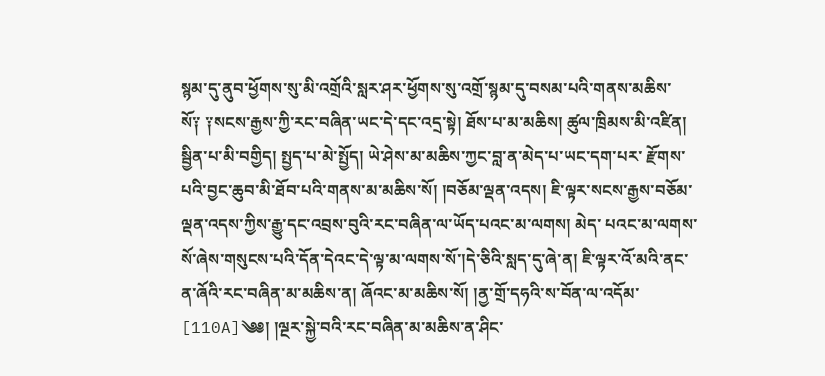སྙམ་དུ་ནུབ་ཕྱོགས་སུ་མི་འགྲོའི་སླར་ཤར་ཕྱོགས་སུ་འགྲོ་སྙམ་དུ་བསམ་པའི་གནས་མཆིས་ སོ༑ ༑སངས་རྒྱས་ཀྱི་རང་བཞིན་ཡང་དེ་དང་འདྲ་སྟེ། ཐོས་པ་མ་མཆིས། ཚུལ་ཁྲིམས་མི་འཛིན། སྦྱིན་པ་མི་བགྱིད། སྤྱད་པ་མེ་སྤྱོད། ཡེ་ཤེས་མ་མཆིས་ཀྱང་བླ་ན་མེད་པ་ཡང་དག་པར་ རྫོགས་པའི་བྱང་ཆུབ་མི་ཐོབ་པའི་གནས་མ་མཆིས་སོ། །བཅོམ་ལྡན་འདས། ཇི་ལྟར་སངས་རྒྱས་བཅོམ་ལྡན་འདས་ཀྱིས་རྒྱུ་དང་འབྲས་བུའི་རང་བཞིན་ལ་ཡོད་པའང་མ་ལགས། མེད་ པའང་མ་ལགས་སོ་ཞེས་གསུངས་པའི་དོན་དེའང་དེ་ལྟ་མ་ལགས་སོ་།དེ་ཅིའི་སླད་དུ་ཞེ་ན། ཇི་ལྟར་འོ་མའི་ནང་ན་ཞོའི་རང་བཞིན་མ་མཆིས་ན། ཞོའང་མ་མཆིས་སོ། །ནྱ་གྲོ་དཧའི་ས་བོན་ལ་འདོམ་ [110A]༄༅། །ལྔར་སྐྱེ་བའི་རང་བཞིན་མ་མཆིས་ན་ཤིང་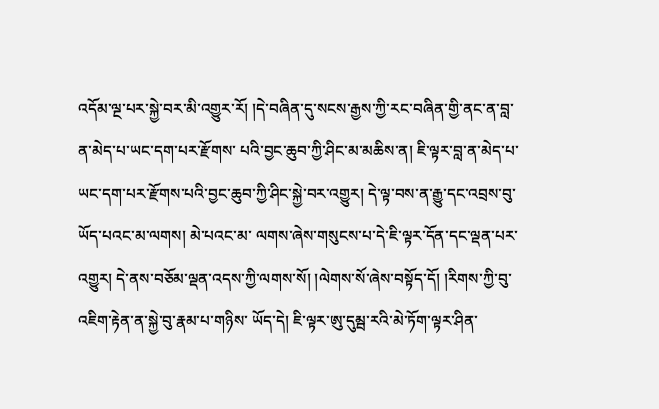འདོམ་ལྔ་པར་སྐྱེ་བར་མི་འགྱུར་རོ། །དེ་བཞིན་དུ་སངས་རྒྱས་ཀྱི་རང་བཞིན་གྱི་ནང་ན་བླ་ན་མེད་པ་ཡང་དག་པར་རྫོགས་ པའི་བྱང་ཆུབ་ཀྱི་ཤིང་མ་མཆིས་ན། ཇི་ལྟར་བླ་ན་མེད་པ་ཡང་དག་པར་རྫོགས་པའི་བྱང་ཆུབ་ཀྱི་ཤིང་སྐྱེ་བར་འགྱུར། དེ་ལྟ་བས་ན་རྒྱུ་དང་འབྲས་བུ་ཡོད་པའང་མ་ལགས། མེ་པའང་མ་ ལགས་ཞེས་གསུངས་པ་དེ་ཇི་ལྟར་དོན་དང་ལྡན་པར་འགྱུར། དེ་ནས་བཅོམ་ལྡན་འདས་ཀྱི་ལགས་སོ། །ལེགས་སོ་ཞེས་བསྟོད་དོ། །རིགས་ཀྱི་བུ་འཇིག་རྟེན་ན་སྐྱེ་བུ་རྣམ་པ་གཉིས་ ཡོད་དེ། ཇི་ལྟར་ཨུ་དུམྦ་རའི་མེ་ཏོག་ལྟར་ཤིན་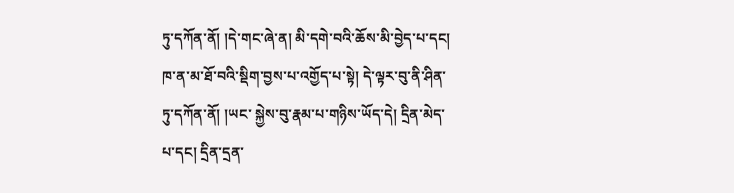ཏུ་དཀོན་ནོ། །དེ་གང་ཞེ་ན། མི་དགེ་བའི་ཆོས་མི་བྱེད་པ་དང། ཁ་ན་མ་ཐོ་བའི་སྡིག་བྱས་པ་འགྱོད་པ་སྟེ། དེ་ལྟར་བུ་ནི་ཤིན་ཏུ་དཀོན་ནོ། །ཡང་ སྐྱེས་བུ་རྣམ་པ་གཉིས་ཡོད་དེ། དྲིན་མེད་པ་དང། དྲིན་དྲན་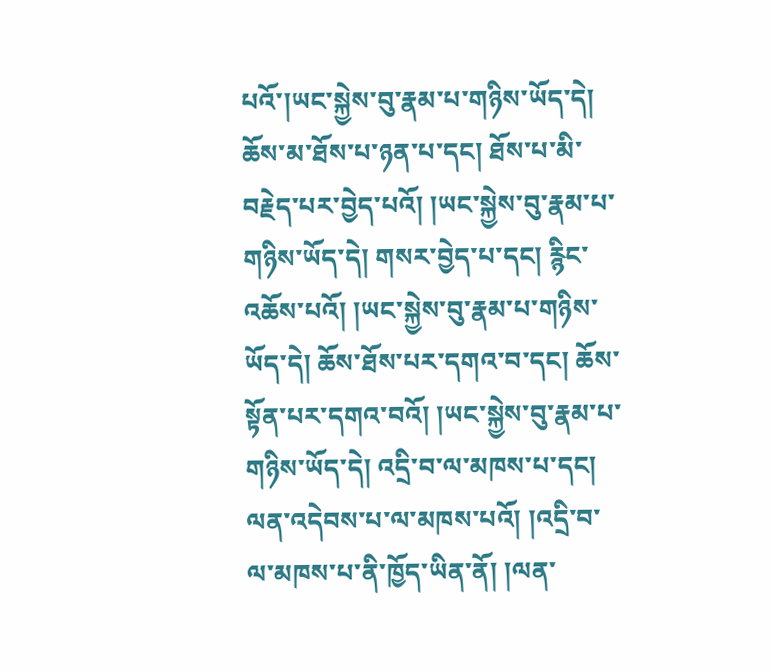པའོ་།ཡང་སྐྱེས་བུ་རྣམ་པ་གཉིས་ཡོད་དེ། ཆོས་མ་ཐོས་པ་ཉན་པ་དང། ཐོས་པ་མི་བརྗེད་པར་བྱེད་པའོ། །ཡང་སྐྱེས་བུ་རྣམ་པ་ གཉིས་ཡོད་དེ། གསར་བྱེད་པ་དང། རྙིང་འཆོས་པའོ། །ཡང་སྐྱེས་བུ་རྣམ་པ་གཉིས་ཡོད་དེ། ཆོས་ཐོས་པར་དགའ་བ་དང། ཆོས་སྟོན་པར་དགའ་བའོ། །ཡང་སྐྱེས་བུ་རྣམ་པ་ གཉིས་ཡོད་དེ། འདྲི་བ་ལ་མཁས་པ་དང། ལན་འདེབས་པ་ལ་མཁས་པའོ། །འདྲི་བ་ལ་མཁས་པ་ནི་ཁྱོད་ཡིན་ནོ། །ལན་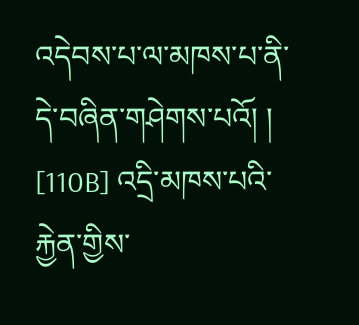འདེབས་པ་ལ་མཁས་པ་ནི་དེ་བཞིན་གཤེགས་པའོ། ། [110B] འདྲི་མཁས་པའི་རྐྱེན་གྱིས་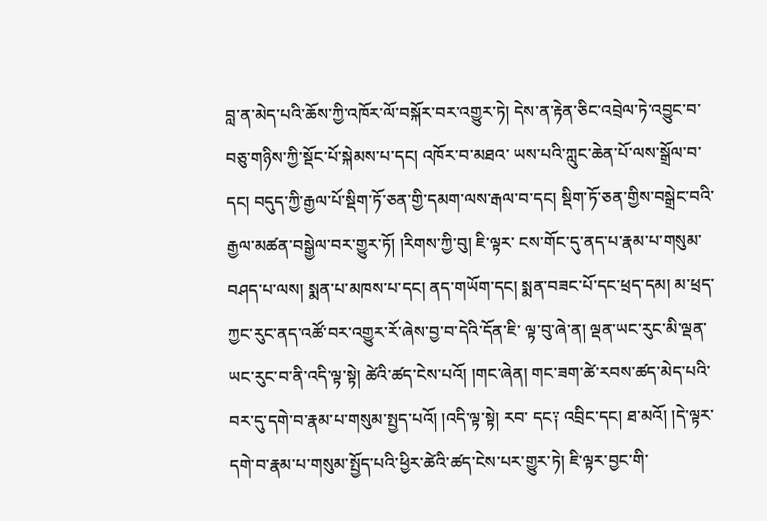བླ་ན་མེད་པའི་ཆོས་ཀྱི་འཁོར་ལོ་བསྐོར་བར་འགྱུར་ཏེ། དེས་ན་རྟེན་ཅིང་འབྲེལ་ཏེ་འབྱུང་བ་བཅུ་གཉིས་ཀྱི་སྡོང་པོ་སྐེམས་པ་དང། འཁོར་བ་མཐའ་ ཡས་པའི་ཀླུང་ཆེན་པོ་ལས་སྒྲོལ་བ་དང། བདུད་ཀྱི་རྒྱལ་པོ་སྡིག་ཏོ་ཅན་གྱི་དམག་ལས་རྒལ་བ་དང། སྡིག་ཏོ་ཅན་གྱིས་བསྒྲེང་བའི་རྒྱལ་མཚན་བསྒྱེལ་བར་གྱུར་ཏོ། །རིགས་ཀྱི་བུ། ཇི་ལྟར་ ངས་གོང་དུ་ནད་པ་རྣམ་པ་གསུམ་བཤད་པ་ལས། སྨན་པ་མཁས་པ་དང། ནད་གཡོག་དང། སྨན་བཟང་པོ་དང་ཕྲད་དམ། མ་ཕྲད་ཀྱང་རུང་ནད་འཚོ་བར་འགྱུར་རོ་ཞེས་བྱ་བ་དེའི་དོན་ཇི་ ལྟ་བུ་ཞེ་ན། ལྡན་ཡང་རུང་མི་ལྡན་ཡང་རུང་བ་ནི་འདི་ལྟ་སྟེ། ཚེའི་ཚད་ངེས་པའོ། །གང་ཞེན། གང་ཟག་ཚེ་རབས་ཚད་མེད་པའི་བར་དུ་དགེ་བ་རྣམ་པ་གསུམ་སྤྱད་པའོ། །འདི་ལྟ་སྟེ། རབ་ དང༑ འབྲིང་དང། ཐ་མའོ། །དེ་ལྟར་དགེ་བ་རྣམ་པ་གསུམ་སྤྱོད་པའི་ཕྱིར་ཚེའི་ཚད་ངེས་པར་གྱུར་ཏེ། ཇི་ལྟར་བྱང་གི་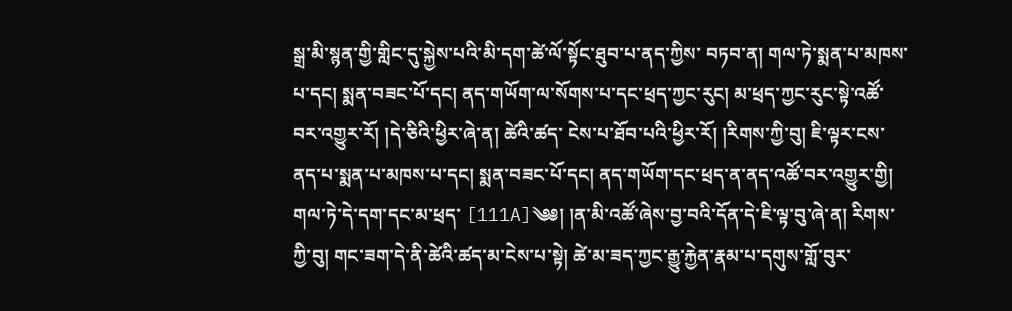སྒྲ་མི་སྙན་གྱི་གླིང་དུ་སྐྱེས་པའི་མི་དག་ཚེ་ལོ་སྟོང་ཐུབ་པ་ནད་ཀྱིས་ བཏབ་ན། གལ་ཏེ་སྨན་པ་མཁས་པ་དང། སྨན་བཟང་པོ་དང། ནད་གཡོག་ལ་སོགས་པ་དང་ཕྲད་ཀྱང་རུང། མ་ཕྲད་ཀྱང་རུང་སྟེ་འཚོ་བར་འགྱུར་རོ། །དེ་ཅིའི་ཕྱིར་ཞེ་ན། ཚེའི་ཚད་ ངེས་པ་ཐོབ་པའི་ཕྱིར་རོ། །རིགས་ཀྱི་བུ། ཇི་ལྟར་ངས་ནད་པ་སྨན་པ་མཁས་པ་དང། སྨན་བཟང་པོ་དང། ནད་གཡོག་དང་ཕྲད་ན་ནད་འཚོ་བར་འགྱུར་གྱི། གལ་ཏེ་དེ་དག་དང་མ་ཕྲད་ [111A]༄༅། །ན་མི་འཚོ་ཞེས་བྱ་བའི་དོན་དེ་ཇི་ལྟ་བུ་ཞེ་ན། རིགས་ཀྱི་བུ། གང་ཟག་དེ་ནི་ཚེའི་ཚད་མ་ངེས་པ་སྟེ། ཚེ་མ་ཟད་ཀྱང་རྒྱུ་རྐྱེན་རྣམ་པ་དགུས་གློ་བུར་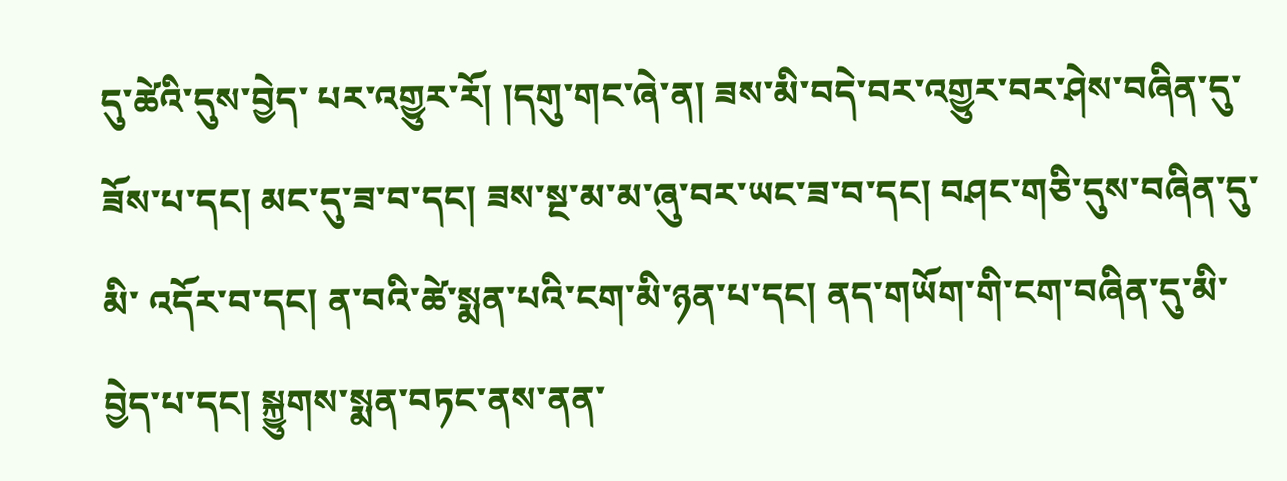དུ་ཚེའི་དུས་བྱེད་ པར་འགྱུར་རོ། །དགུ་གང་ཞེ་ན། ཟས་མི་བདེ་བར་འགྱུར་བར་ཤེས་བཞིན་དུ་ཟོས་པ་དང། མང་དུ་ཟ་བ་དང། ཟས་སྔ་མ་མ་ཞུ་བར་ཡང་ཟ་བ་དང། བཤང་གཅི་དུས་བཞིན་དུ་མི་ འདོར་བ་དང། ན་བའི་ཚེ་སྨན་པའི་ངག་མི་ཉན་པ་དང། ནད་གཡོག་གི་ངག་བཞིན་དུ་མི་བྱེད་པ་དང། སྐྱུགས་སྨན་བཏང་ནས་ནན་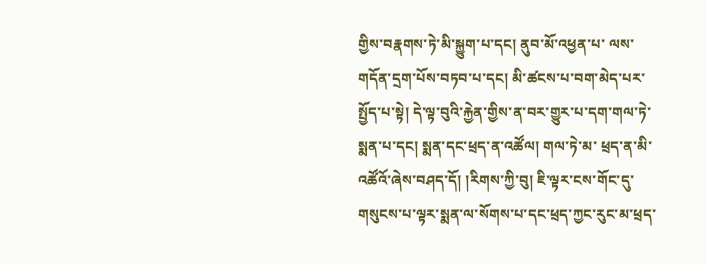གྱིས་བརྣགས་ཏེ་མི་སྐྱུག་པ་དང། ནུབ་མོ་འཕྱན་པ་ ལས་གདོན་དྲག་པོས་བཏབ་པ་དང། མི་ཚངས་པ་བག་མེད་པར་སྤྱོད་པ་སྟེ། དེ་ལྟ་བུའི་རྐྱེན་གྱིས་ན་བར་གྱུར་པ་དག་གལ་ཏེ་སྨན་པ་དང། སྨན་དང་ཕྲད་ན་འཚོལ། གལ་ཏེ་མ་ ཕྲད་ན་མི་འཚོའོ་ཞེས་བཤད་དོ། །རིགས་ཀྱི་བུ། ཇི་ལྟར་ངས་གོང་དུ་གསུངས་པ་ལྟར་སྨན་ལ་སོགས་པ་དང་ཕྲད་ཀྱང་རུང་མ་ཕྲད་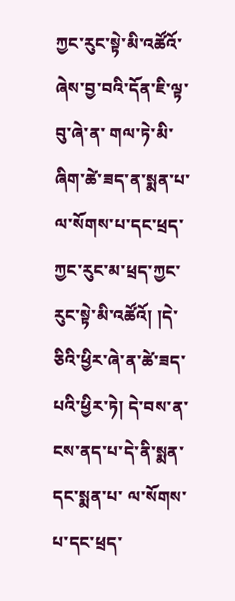ཀྱང་རུང་སྟེ་མི་འཚོའོ་ཞེས་བྱ་བའི་དོན་ཇི་ལྟ་བུ་ཞེ་ན་ གལ་ཏེ་མི་ཞིག་ཚེ་ཟད་ན་སྨན་པ་ལ་སོགས་པ་དང་ཕྲད་ཀྱང་རུང་མ་ཕྲད་ཀྱང་རུང་སྟེ་མི་འཚོའོ། །དེ་ཅིའི་ཕྱིར་ཞེ་ན་ཚེ་ཟད་པའི་ཕྱིར་ཏེ། དེ་བས་ན་ངས་ནད་པ་དེ་ནི་སྨན་དང་སྨན་པ་ ལ་སོགས་པ་དང་ཕྲད་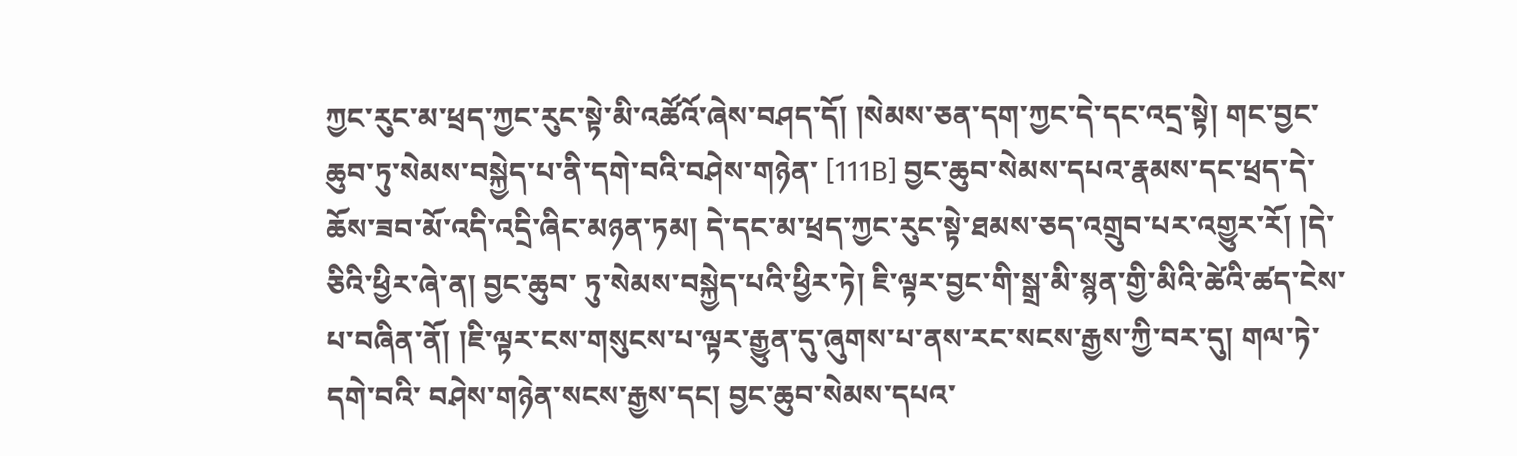ཀྱང་རུང་མ་ཕྲད་ཀྱང་རུང་སྟེ་མི་འཚོའོ་ཞེས་བཤད་དོ། །སེམས་ཅན་དག་ཀྱང་དེ་དང་འདྲ་སྟེ། གང་བྱང་ཆུབ་ཏུ་སེམས་བསྐྱེད་པ་ནི་དགེ་བའི་བཤེས་གཉེན་ [111B] བྱང་ཆུབ་སེམས་དཔའ་རྣམས་དང་ཕྲད་དེ་ཆོས་ཟབ་མོ་འདི་འདྲི་ཞིང་མཉན་ཏམ། དེ་དང་མ་ཕྲད་ཀྱང་རུང་སྟེ་ཐམས་ཅད་འགྲུབ་པར་འགྱུར་རོ། །དེ་ཅིའི་ཕྱིར་ཞེ་ན། བྱང་ཆུབ་ ཏུ་སེམས་བསྐྱེད་པའི་ཕྱིར་ཏེ། ཇི་ལྟར་བྱང་གི་སྒྲ་མི་སྙན་གྱི་མིའི་ཚེའི་ཚད་ངེས་པ་བཞིན་ནོ། །ཇི་ལྟར་ངས་གསུངས་པ་ལྟར་རྒྱུན་དུ་ཞུགས་པ་ནས་རང་སངས་རྒྱས་ཀྱི་བར་དུ། གལ་ཏེ་དགེ་བའི་ བཤེས་གཉེན་སངས་རྒྱས་དང། བྱང་ཆུབ་སེམས་དཔའ་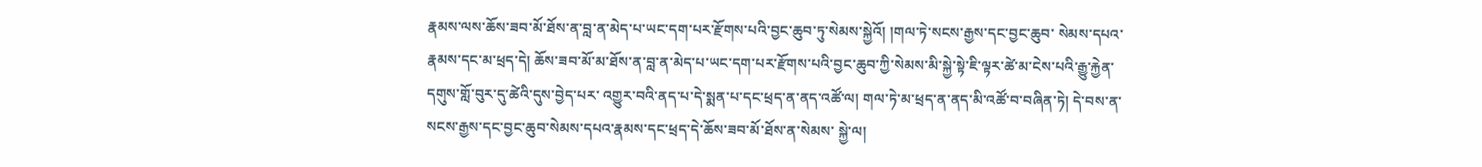རྣམས་ལས་ཆོས་ཟབ་མོ་ཐོས་ན་བླ་ན་མེད་པ་ཡང་དག་པར་རྫོགས་པའི་བྱང་ཆུབ་ཏུ་སེམས་སྐྱེའོ། །གལ་ཏེ་སངས་རྒྱས་དང་བྱང་ཆུབ་ སེམས་དཔའ་རྣམས་དང་མ་ཕྲད་དེ། ཆོས་ཟབ་མོ་མ་ཐོས་ན་བླ་ན་མེད་པ་ཡང་དག་པར་རྫོགས་པའི་བྱང་ཆུབ་ཀྱི་སེམས་མི་སྐྱེ་སྟེ་ཇི་ལྟར་ཚེ་མ་ངེས་པའི་རྒྱུ་རྐྱེན་དགུས་གློ་བུར་དུ་ཚེའི་དུས་བྱེད་པར་ འགྱུར་བའི་ནད་པ་དེ་སྨན་པ་དང་ཕྲད་ན་ནད་འཚོ་ལ། གལ་ཏེ་མ་ཕྲད་ན་ནད་མི་འཚོ་བ་བཞིན་ཏེ། དེ་བས་ན་སངས་རྒྱས་དང་བྱང་ཆུབ་སེམས་དཔའ་རྣམས་དང་ཕྲད་དེ་ཆོས་ཟབ་མོ་ཐོས་ན་སེམས་ སྐྱེ་ལ།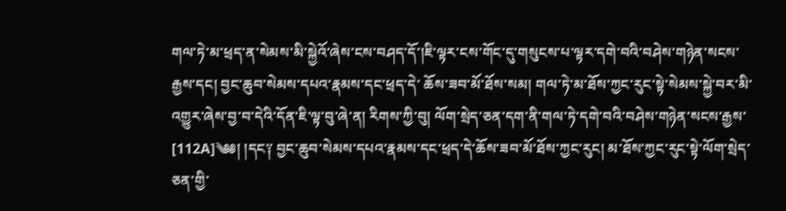གལ་ཏེ་མ་ཕྲད་ན་སེམས་མི་སྐྱེའོ་ཞེས་ངས་བཤད་དོ་།ཇི་ལྟར་ངས་གོང་དུ་གསུངས་པ་ལྟར་དགེ་བའི་བཤེས་གཉེན་སངས་རྒྱས་དང། བྱང་ཆུབ་སེམས་དཔའ་རྣམས་དང་ཕྲད་དེ་ ཆོས་ཟབ་མོ་ཐོས་སམ། གལ་ཏེ་མ་ཐོས་ཀྱང་རུང་སྟེ་སེམས་སྐྱེ་བར་མི་འགྱུར་ཞེས་བྱ་བ་དེའི་དོན་ཇི་ལྟ་བུ་ཞེ་ན། རིགས་ཀྱི་བུ། ལོག་སྲེད་ཅན་དག་ནི་གལ་ཏེ་དགེ་བའི་བཤེས་གཉེན་སངས་རྒྱས་ [112A]༄༅། །དང༑ བྱང་ཆུབ་སེམས་དཔའ་རྣམས་དང་ཕྲད་དེ་ཆོས་ཟབ་མོ་ཐོས་ཀྱང་རུང། མ་ཐོས་ཀྱང་རུང་སྟེ་ལོག་སྲེད་ཅན་གྱི་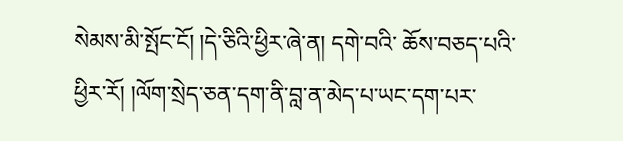སེམས་མི་སྤོང་ངོ། །དེ་ཅིའི་ཕྱིར་ཞེ་ན། དགེ་བའི་ ཆོས་བཅད་པའི་ཕྱིར་རོ། །ལོག་སྲེད་ཅན་དག་ནི་བླ་ན་མེད་པ་ཡང་དག་པར་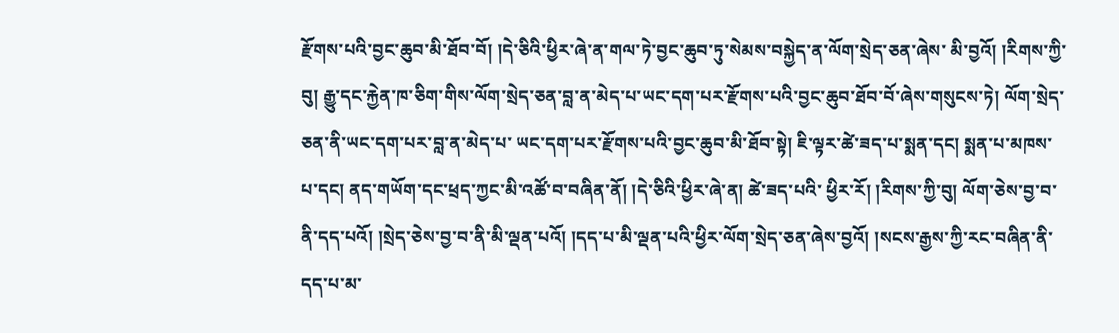རྫོགས་པའི་བྱང་ཆུབ་མི་ཐོབ་བོ། །དེ་ཅིའི་ཕྱིར་ཞེ་ན་གལ་ཏེ་བྱང་ཆུབ་ཏུ་སེམས་བསྐྱེད་ན་ལོག་སྲེད་ཅན་ཞེས་ མི་བྱའོ། །རིགས་ཀྱི་བུ། རྒྱུ་དང་རྐྱེན་ཁ་ཅིག་གིས་ལོག་སྲེད་ཅན་བླ་ན་མེད་པ་ཡང་དག་པར་རྫོགས་པའི་བྱང་ཆུབ་ཐོབ་བོ་ཞེས་གསུངས་ཏེ། ལོག་སྲེད་ཅན་ནི་ཡང་དག་པར་བླ་ན་མེད་པ་ ཡང་དག་པར་རྫོགས་པའི་བྱང་ཆུབ་མི་ཐོབ་སྟེ། ཇི་ལྟར་ཚེ་ཟད་པ་སྨན་དང། སྨན་པ་མཁས་པ་དང། ནད་གཡོག་དང་ཕྲད་ཀྱང་མི་འཚོ་བ་བཞིན་ནོ། །དེ་ཅིའི་ཕྱིར་ཞེ་ན། ཚེ་ཟད་པའི་ ཕྱིར་རོ། །རིགས་ཀྱི་བུ། ལོག་ཅེས་བྱ་བ་ནི་དད་པའོ། །སྲེད་ཅེས་བྱ་བ་ནི་མི་ལྡན་པའོ། །དད་པ་མི་ལྡན་པའི་ཕྱིར་ལོག་སྲེད་ཅན་ཞེས་བྱའོ། །སངས་རྒྱས་ཀྱི་རང་བཞིན་ནི་དད་པ་མ་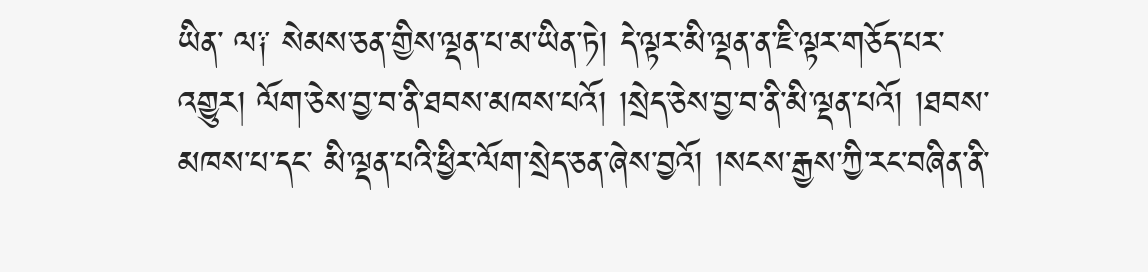ཡིན་ ལ༑ སེམས་ཅན་གྱིས་ལྡན་པ་མ་ཡིན་ཏེ། དེ་ལྟར་མི་ལྡན་ན་ཇི་ལྟར་གཅོད་པར་འགྱུར། ལོག་ཅེས་བྱ་བ་ནི་ཐབས་མཁས་པའོ། །སྲེད་ཅེས་བྱ་བ་ནི་མི་ལྡན་པའོ། །ཐབས་མཁས་པ་དང་ མི་ལྡན་པའི་ཕྱིར་ལོག་སྲེད་ཅན་ཞེས་བྱའོ། །སངས་རྒྱས་ཀྱི་རང་བཞིན་ནི་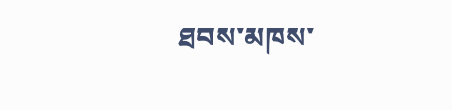ཐབས་མཁས་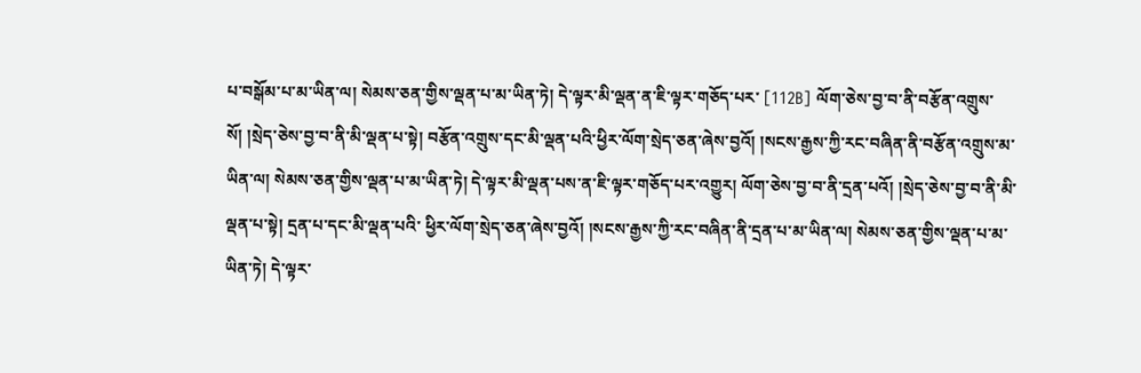པ་བསྒོམ་པ་མ་ཡིན་ལ། སེམས་ཅན་གྱིས་ལྡན་པ་མ་ཡིན་ཏེ། དེ་ལྟར་མི་ལྡན་ན་ཇི་ལྟར་གཅོད་པར་ [112B] ལོག་ཅེས་བྱ་བ་ནི་བརྩོན་འགྲུས་སོ། །སྲེད་ཅེས་བྱ་བ་ནི་མི་ལྡན་པ་སྟེ། བརྩོན་འགྲུས་དང་མི་ལྡན་པའི་ཕྱིར་ལོག་སྲེད་ཅན་ཞེས་བྱའོ། །སངས་རྒྱས་ཀྱི་རང་བཞིན་ནི་བརྩོན་འགྲུས་མ་ ཡིན་ལ། སེམས་ཅན་གྱིས་ལྡན་པ་མ་ཡིན་ཏེ། དེ་ལྟར་མི་ལྡན་པས་ན་ཇི་ལྟར་གཅོད་པར་འགྱུར། ལོག་ཅེས་བྱ་བ་ནི་དྲན་པའོ། །སྲེད་ཅེས་བྱ་བ་ནི་མི་ལྡན་པ་སྟེ། དྲན་པ་དང་མི་ལྡན་པའི་ ཕྱིར་ལོག་སྲེད་ཅན་ཞེས་བྱའོ། །སངས་རྒྱས་ཀྱི་རང་བཞིན་ནི་དྲན་པ་མ་ཡིན་ལ། སེམས་ཅན་གྱིས་ལྡན་པ་མ་ཡིན་ཏེ། དེ་ལྟར་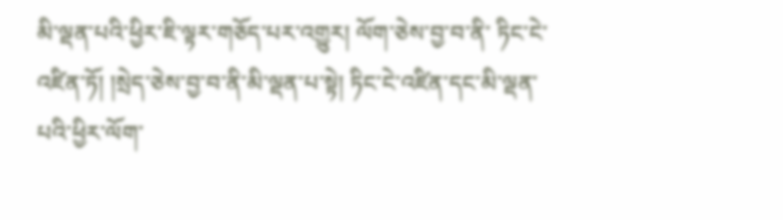མི་ལྡན་པའི་ཕྱིར་ཇི་ལྟར་གཅོད་པར་འགྱུར། ལོག་ཅེས་བྱ་བ་ནི་ ཏིང་ངེ་འཛིན་ཏོ། །སྲེད་ཅེས་བྱ་བ་ནི་མི་ལྡན་པ་སྟེ། ཏིང་ངེ་འཛིན་དང་མི་ལྡན་པའི་ཕྱིར་ལོག་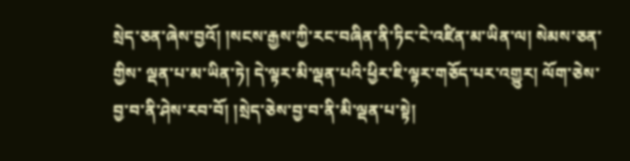སྲེད་ཅན་ཞེས་བྱའོ། །སངས་རྒྱས་ཀྱི་རང་བཞིན་ནི་ཏིང་ངེ་འཛིན་མ་ཡིན་ལ། སེམས་ཅན་གྱིས་ ལྡན་པ་མ་ཡིན་ཏེ། དེ་ལྟར་མི་ལྡན་པའི་ཕྱིར་ཇི་ལྟར་གཅོད་པར་འགྱུར། ལོག་ཅེས་བྱ་བ་ནི་ཤེས་རབ་བོ། །སྲེད་ཅེས་བྱ་བ་ནི་མི་ལྡན་པ་སྟེ།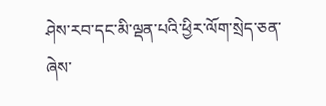ཤེས་རབ་དང་མི་ལྡན་པའི་ཕྱིར་ལོག་སྲེད་ཅན་ ཞེས་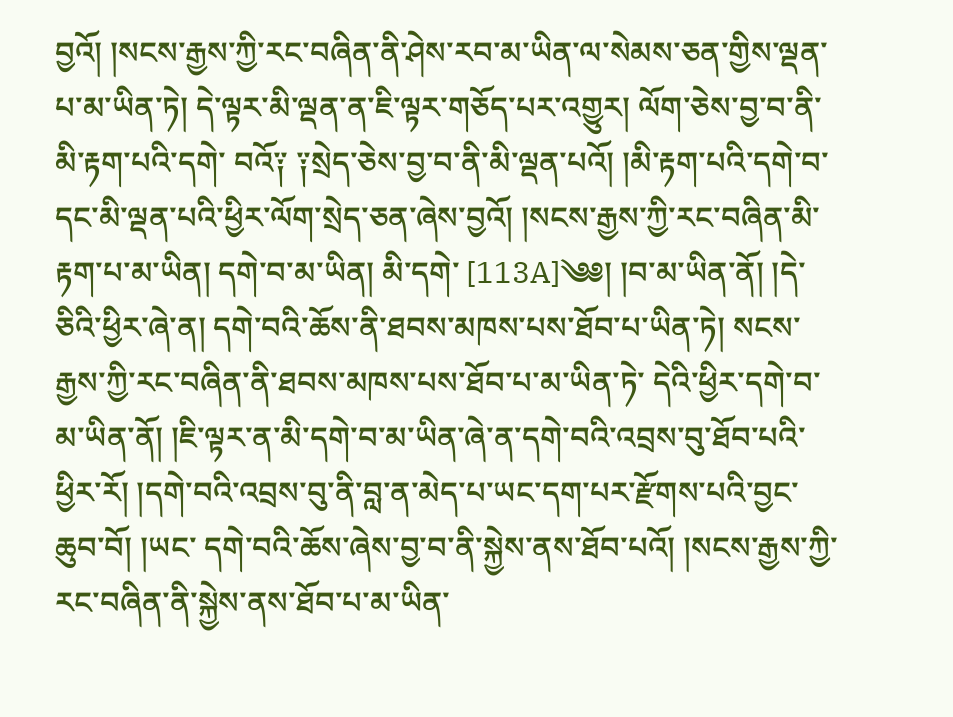བྱའོ། །སངས་རྒྱས་ཀྱི་རང་བཞིན་ནི་ཤེས་རབ་མ་ཡིན་ལ་སེམས་ཅན་གྱིས་ལྡན་པ་མ་ཡིན་ཏེ། དེ་ལྟར་མི་ལྡན་ན་ཇི་ལྟར་གཅོད་པར་འགྱུར། ལོག་ཅེས་བྱ་བ་ནི་མི་རྟག་པའི་དགེ་ བའོ༑ ༑སྲེད་ཅེས་བྱ་བ་ནི་མི་ལྡན་པའོ། །མི་རྟག་པའི་དགེ་བ་དང་མི་ལྡན་པའི་ཕྱིར་ལོག་སྲེད་ཅན་ཞེས་བྱའོ། །སངས་རྒྱས་ཀྱི་རང་བཞིན་མི་རྟག་པ་མ་ཡིན། དགེ་བ་མ་ཡིན། མི་དགེ་ [113A]༄༅། །བ་མ་ཡིན་ནོ། །དེ་ཅིའི་ཕྱིར་ཞེ་ན། དགེ་བའི་ཆོས་ནི་ཐབས་མཁས་པས་ཐོབ་པ་ཡིན་ཏེ། སངས་རྒྱས་ཀྱི་རང་བཞིན་ནི་ཐབས་མཁས་པས་ཐོབ་པ་མ་ཡིན་ཏེ་ དེའི་ཕྱིར་དགེ་བ་མ་ཡིན་ནོ། །ཇི་ལྟར་ན་མི་དགེ་བ་མ་ཡིན་ཞེ་ན་དགེ་བའི་འབྲས་བུ་ཐོབ་པའི་ཕྱིར་རོ། །དགེ་བའི་འབྲས་བུ་ནི་བླ་ན་མེད་པ་ཡང་དག་པར་རྫོགས་པའི་བྱང་ཆུབ་བོ། །ཡང་ དགེ་བའི་ཆོས་ཞེས་བྱ་བ་ནི་སྐྱེས་ནས་ཐོབ་པའོ། །སངས་རྒྱས་ཀྱི་རང་བཞིན་ནི་སྐྱེས་ནས་ཐོབ་པ་མ་ཡིན་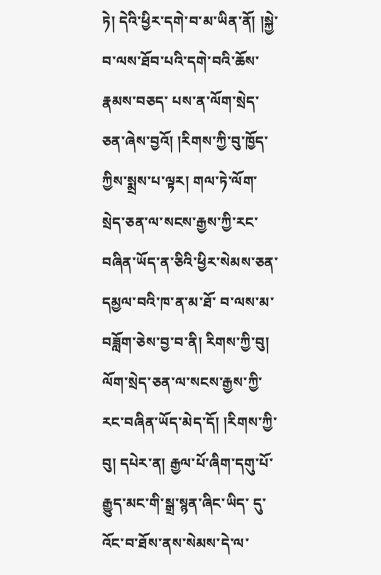ཏེ། དེའི་ཕྱིར་དགེ་བ་མ་ཡིན་ནོ། །སྐྱེ་བ་ལས་ཐོབ་པའི་དགེ་བའི་ཆོས་རྣམས་བཅད་ པས་ན་ལོག་སྲེད་ཅན་ཞེས་བྱའོ། །རིགས་ཀྱི་བུ་ཁྱོད་ཀྱིས་སྨྲས་པ་ལྟར། གལ་ཏེ་ལོག་སྲེད་ཅན་ལ་སངས་རྒྱས་ཀྱི་རང་བཞིན་ཡོད་ན་ཅིའི་ཕྱིར་སེམས་ཅན་དམྱལ་བའི་ཁ་ན་མ་ཐོ་ བ་ལས་མ་བཟློག་ཅེས་བྱ་བ་ནི། རིགས་ཀྱི་བུ། ལོག་སྲེད་ཅན་ལ་སངས་རྒྱས་ཀྱི་རང་བཞིན་ཡོད་མེད་དོ། །རིགས་ཀྱི་བུ། དཔེར་ན། རྒྱལ་པོ་ཞིག་དགུ་པོ་རྒྱུད་མང་གི་སྒྲ་སྙན་ཞིང་ཡིད་ དུ་འོང་བ་ཐོས་ནས་སེམས་དེ་ལ་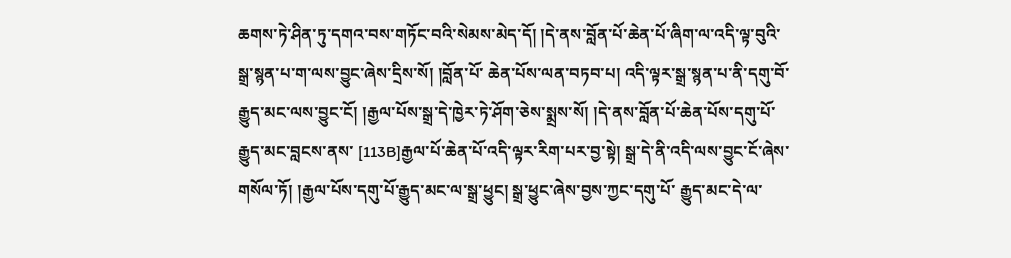ཆགས་ཏེ་ཤིན་ཏུ་དགའ་བས་གཏོང་བའི་སེམས་མེད་དོ། །དེ་ནས་བློན་པོ་ཆེན་པོ་ཞིག་ལ་འདི་ལྟ་བུའི་སྒྲ་སྙན་པ་ག་ལས་བྱུང་ཞེས་དྲིས་སོ། །བློན་པོ་ ཆེན་པོས་ལན་བཏབ་པ། འདི་ལྟར་སྒྲ་སྙན་པ་ནི་དགུ་བོ་རྒྱུད་མང་ལས་བྱུང་ངོ། །རྒྱལ་པོས་སྒྲ་དེ་ཁྱེར་ཏེ་ཤོག་ཅེས་སྨྲས་སོ། །དེ་ནས་བློན་པོ་ཆེན་པོས་དགུ་པོ་རྒྱུད་མང་བླངས་ནས་ [113B]རྒྱལ་པོ་ཆེན་པོ་འདི་ལྟར་རིག་པར་བྱ་སྟེ། སྒྲ་དེ་ནི་འདི་ལས་བྱུང་ངོ་ཞེས་གསོལ་ཏོ། །རྒྱལ་པོས་དགུ་པོ་རྒྱུད་མང་ལ་སྒྲ་ཕྱུང། སྒྲ་ཕྱུང་ཞེས་བྱས་ཀྱང་དགུ་པོ་ རྒྱུད་མང་དེ་ལ་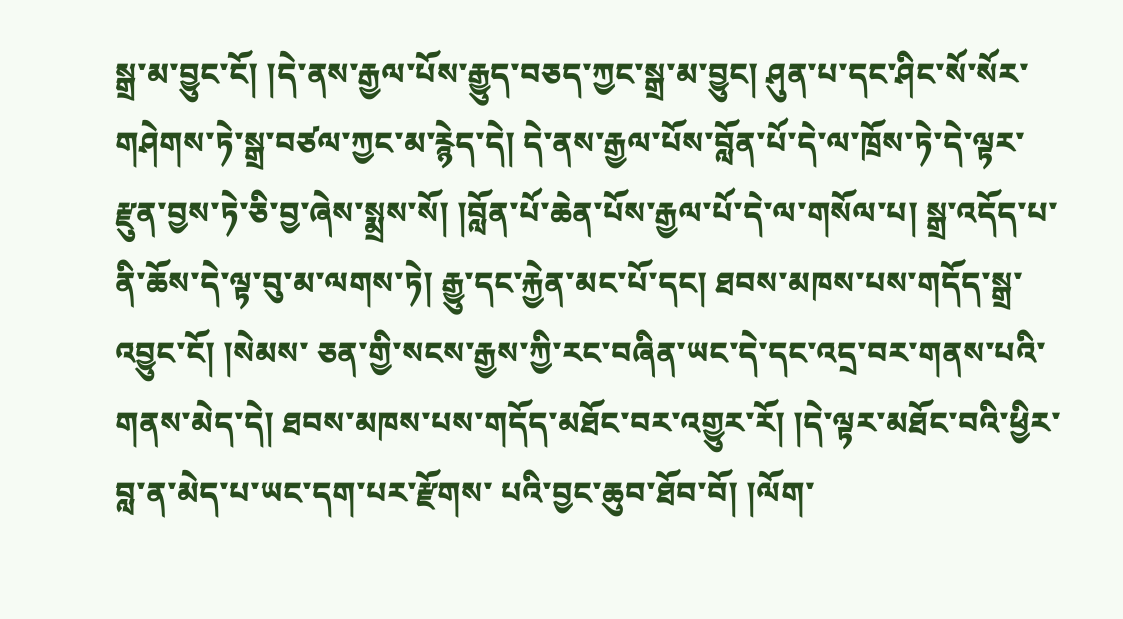སྒྲ་མ་བྱུང་ངོ། །དེ་ནས་རྒྱལ་པོས་རྒྱུད་བཅད་ཀྱང་སྒྲ་མ་བྱུང། ཤུན་པ་དང་ཤིང་སོ་སོར་གཤེགས་ཏེ་སྒྲ་བཙལ་ཀྱང་མ་རྙེད་དེ། དེ་ནས་རྒྱལ་པོས་བློན་པོ་དེ་ལ་ཁྲོས་ཏེ་དེ་ལྟར་ རྫུན་བྱས་ཏེ་ཅི་བྱ་ཞེས་སྨྲས་སོ། །བློན་པོ་ཆེན་པོས་རྒྱལ་པོ་དེ་ལ་གསོལ་པ། སྒྲ་འདོད་པ་ནི་ཆོས་དེ་ལྟ་བུ་མ་ལགས་ཏེ། རྒྱུ་དང་རྐྱེན་མང་པོ་དང། ཐབས་མཁས་པས་གདོད་སྒྲ་འབྱུང་ངོ། །སེམས་ ཅན་གྱི་སངས་རྒྱས་ཀྱི་རང་བཞིན་ཡང་དེ་དང་འདྲ་བར་གནས་པའི་གནས་མེད་དེ། ཐབས་མཁས་པས་གདོད་མཐོང་བར་འགྱུར་རོ། །དེ་ལྟར་མཐོང་བའི་ཕྱིར་བླ་ན་མེད་པ་ཡང་དག་པར་རྫོགས་ པའི་བྱང་ཆུབ་ཐོབ་བོ། །ལོག་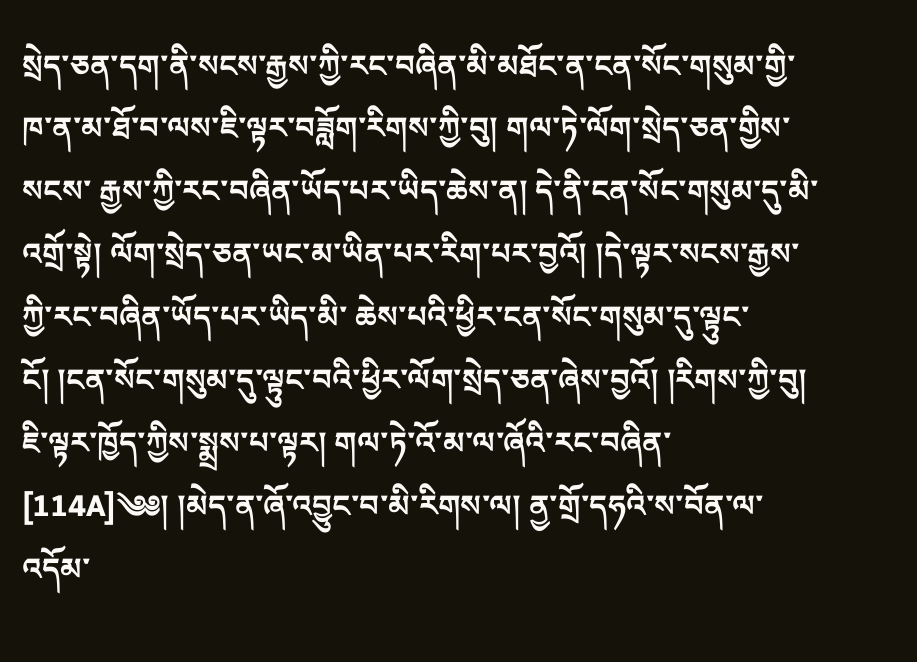སྲེད་ཅན་དག་ནི་སངས་རྒྱས་ཀྱི་རང་བཞིན་མི་མཐོང་ན་ངན་སོང་གསུམ་གྱི་ཁ་ན་མ་ཐོ་བ་ལས་ཇི་ལྟར་བཟློག་རིགས་ཀྱི་བུ། གལ་ཏེ་ལོག་སྲེད་ཅན་གྱིས་སངས་ རྒྱས་ཀྱི་རང་བཞིན་ཡོད་པར་ཡིད་ཆེས་ན། དེ་ནི་ངན་སོང་གསུམ་དུ་མི་འགྲོ་སྟེ། ལོག་སྲེད་ཅན་ཡང་མ་ཡིན་པར་རིག་པར་བྱའོ། །དེ་ལྟར་སངས་རྒྱས་ཀྱི་རང་བཞིན་ཡོད་པར་ཡིད་མི་ ཆེས་པའི་ཕྱིར་ངན་སོང་གསུམ་དུ་ལྟུང་ངོ། །ངན་སོང་གསུམ་དུ་ལྟུང་བའི་ཕྱིར་ལོག་སྲེད་ཅན་ཞེས་བྱའོ། །རིགས་ཀྱི་བུ། ཇི་ལྟར་ཁྱོད་ཀྱིས་སྨྲས་པ་ལྟར། གལ་ཏེ་འོ་མ་ལ་ཞོའི་རང་བཞིན་ [114A]༄༅། །མེད་ན་ཞོ་འབྱུང་བ་མི་རིགས་ལ། ནྱ་གྲོ་དཧའི་ས་བོན་ལ་འདོམ་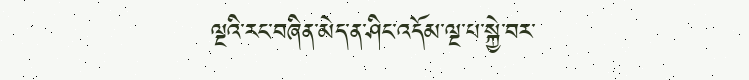ལྔའི་རང་བཞིན་མེད་ན་ཤིང་འདོམ་ལྔ་པ་སྐྱེ་བར་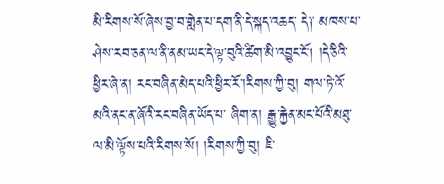མི་རིགས་སོ་ཞེས་བྱ་བ་གླེན་པ་དག་ནི་དེ་སྐད་འཆད་ དེ༑ མཁས་པ་ཤེས་རབ་ཅན་ལ་ནི་ནམ་ཡང་དེ་ལྟ་བུའི་ཚིག་མི་འབྱུང་ངོ། །དེ་ཅིའི་ཕྱིར་ཞེ་ན། རང་བཞིན་མེད་པའི་ཕྱིར་རོ་།རིགས་ཀྱི་བུ། གལ་ཏེ་འོ་མའི་ནང་ན་ཞོའི་རང་བཞིན་ཡོད་པ་ ཞིག་ན། རྒྱུ་རྐྱེན་མང་པོའི་མཐུ་ལ་མི་ལྟོས་པའི་རིགས་སོ། །རིགས་ཀྱི་བུ། ཇི་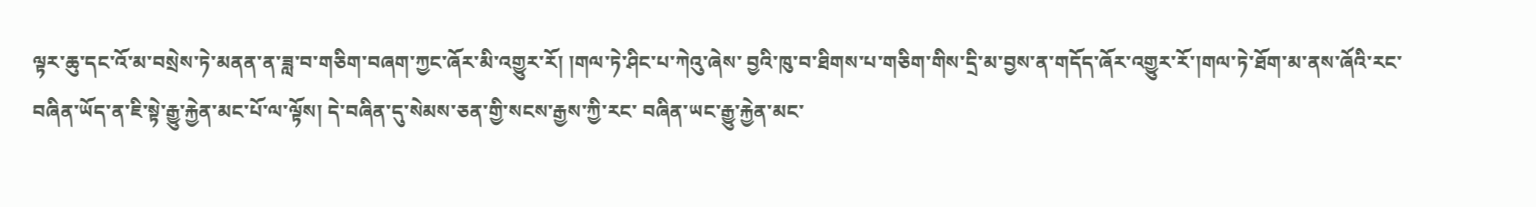ལྟར་ཆུ་དང་འོ་མ་བསྲེས་ཏེ་མནན་ན་ཟླ་བ་གཅིག་བཞག་ཀྱང་ཞོར་མི་འགྱུར་རོ། །གལ་ཏེ་ཤིང་པ་ཀེའུ་ཞེས་ བྱའི་ཁུ་བ་ཐིགས་པ་གཅིག་གིས་དྲི་མ་བྱས་ན་གདོད་ཞོར་འགྱུར་རོ་།གལ་ཏེ་ཐོག་མ་ནས་ཞོའི་རང་བཞིན་ཡོད་ན་ཇི་སྟེ་རྒྱུ་རྐྱེན་མང་པོ་ལ་ལྟོས། དེ་བཞིན་དུ་སེམས་ཅན་གྱི་སངས་རྒྱས་ཀྱི་རང་ བཞིན་ཡང་རྒྱུ་རྐྱེན་མང་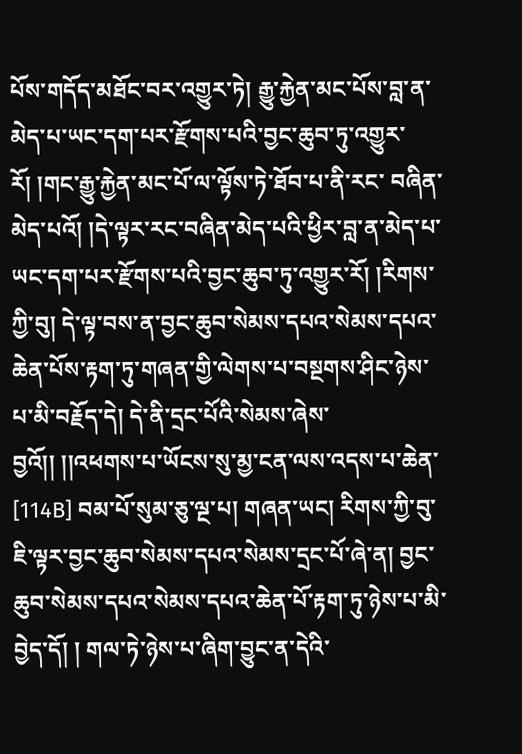པོས་གདོད་མཐོང་བར་འགྱུར་ཏེ། རྒྱུ་རྐྱེན་མང་པོས་བླ་ན་མེད་པ་ཡང་དག་པར་རྫོགས་པའི་བྱང་ཆུབ་ཏུ་འགྱུར་རོ། །གང་རྒྱུ་རྐྱེན་མང་པོ་ལ་ལྟོས་ཏེ་ཐོབ་པ་ནི་རང་ བཞིན་མེད་པའོ། །དེ་ལྟར་རང་བཞིན་མེད་པའི་ཕྱིར་བླ་ན་མེད་པ་ཡང་དག་པར་རྫོགས་པའི་བྱང་ཆུབ་ཏུ་འགྱུར་རོ། །རིགས་ཀྱི་བུ། དེ་ལྟ་བས་ན་བྱང་ཆུབ་སེམས་དཔའ་སེམས་དཔའ་ ཆེན་པོས་རྟག་ཏུ་གཞན་གྱི་ལེགས་པ་བསྔགས་ཤིང་ཉེས་པ་མི་བརྗོད་དེ། དེ་ནི་དྲང་པོའི་སེམས་ཞེས་བྱའོ།། །།འཕགས་པ་ཡོངས་སུ་མྱ་ངན་ལས་འདས་པ་ཆེན་ [114B] བམ་པོ་སུམ་ཅུ་ལྔ་པ། གཞན་ཡང། རིགས་ཀྱི་བུ་ཇི་ལྟར་བྱང་ཆུབ་སེམས་དཔའ་སེམས་དྲང་པོ་ཞེ་ན། བྱང་ཆུབ་སེམས་དཔའ་སེམས་དཔའ་ཆེན་པོ་རྟག་ཏུ་ཉེས་པ་མི་བྱེད་དོ། ། གལ་ཏེ་ཉེས་པ་ཞིག་བྱུང་ན་དེའི་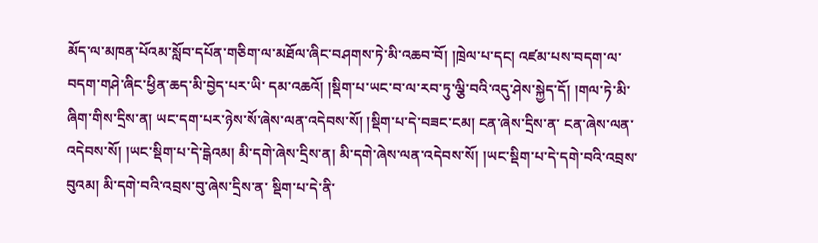མོད་ལ་མཁན་པོའམ་སློབ་དཔོན་གཅིག་ལ་མཐོལ་ཞིང་བཤགས་ཏེ་མི་འཆབ་བོ། །ཁྲེལ་པ་དང། འཛམ་པས་བདག་ལ་བདག་གཤེ་ཞིང་ཕྱིན་ཆད་མི་བྱེད་པར་ཡི་ དམ་འཆའོ། །སྡིག་པ་ཡང་བ་ལ་རབ་ཏུ་ལྕི་བའི་འདུ་ཤེས་སྐྱེད་དོ། །གལ་ཏེ་མི་ཞིག་གིས་དྲིས་ན། ཡང་དག་པར་ཉེས་སོ་ཞེས་ལན་འདེབས་སོ། །སྡིག་པ་དེ་བཟང་ངམ། ངན་ཞེས་དྲིས་ན་ ངན་ཞེས་ལན་འདེབས་སོ། །ཡང་སྡིག་པ་དེ་དྒེའམ། མི་དགེ་ཞེས་དྲིས་ན། མི་དགེ་ཞེས་ལན་འདེབས་སོ། །ཡང་སྡིག་པ་དེ་དགེ་བའི་འབྲས་བུའམ། མི་དགེ་བའི་འབྲས་བུ་ཞེས་དྲིས་ན་ སྡིག་པ་དེ་ནི་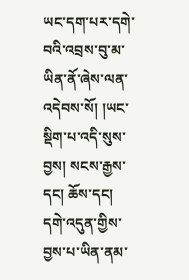ཡང་དག་པར་དགེ་བའི་འབྲས་བུ་མ་ཡིན་ནོ་ཞེས་ལན་འདེབས་སོ། །ཡང་སྡིག་པ་འདི་སུས་བྱས། སངས་རྒྱས་དང། ཆོས་དང། དགེ་འདུན་གྱིས་བྱས་པ་ཡིན་ནམ་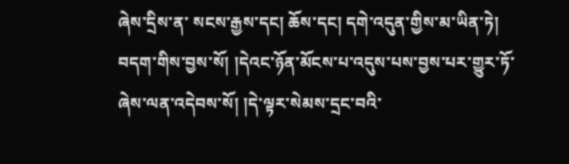ཞེས་དྲིས་ན་ སངས་རྒྱས་དང། ཆོས་དང། དགེ་འདུན་གྱིས་མ་ཡིན་ཏེ། བདག་གིས་བྱས་སོ། །དེའང་ཉོན་མོངས་པ་འདུས་པས་བྱས་པར་གྱུར་ཏོ་ཞེས་ལན་འདེབས་སོ། །དེ་ལྟར་སེམས་དྲང་བའི་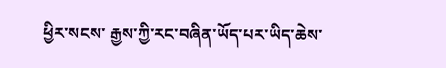ཕྱིར་སངས་ རྒྱས་ཀྱི་རང་བཞིན་ཡོད་པར་ཡིད་ཆེས་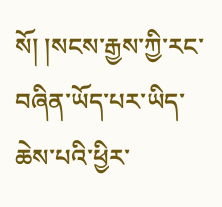སོ། །སངས་རྒྱས་ཀྱི་རང་བཞིན་ཡོད་པར་ཡིད་ཆེས་པའི་ཕྱིར་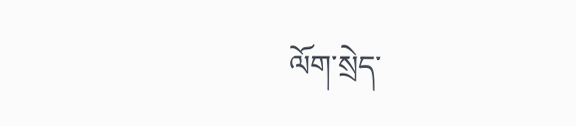ལོག་སྲེད་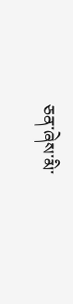ཅན་ཞེས་མི་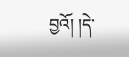བྱའོ། །དེ་